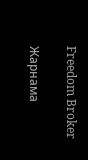Freedom Broker

Жарнама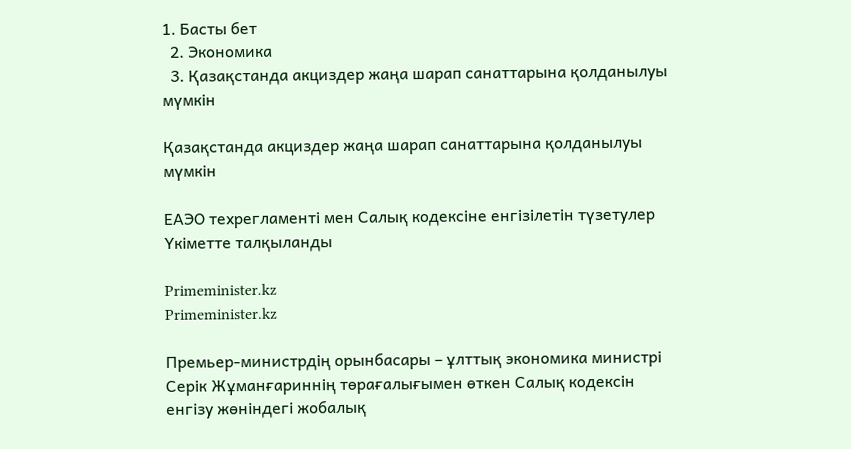1. Басты бет
  2. Экономика
  3. Қазақстанда акциздер жаңа шарап санаттарына қолданылуы мүмкін

Қазақстанда акциздер жаңа шарап санаттарына қолданылуы мүмкін

ЕАЭО техрегламенті мен Салық кодексіне енгізілетін түзетулер Үкіметте талқыланды

Primeminister.kz
Primeminister.kz

Премьер-министрдің орынбасары – ұлттық экономика министрі Серік Жұманғариннің төрағалығымен өткен Салық кодексін енгізу жөніндегі жобалық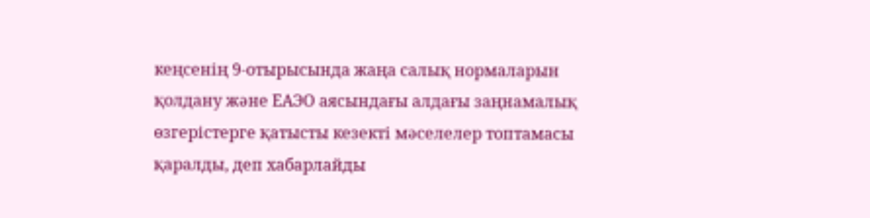кеңсенің 9-отырысында жаңа салық нормаларын қолдану және ЕАЭО аясындағы алдағы заңнамалық өзгерістерге қатысты кезекті мәселелер топтамасы қаралды, деп хабарлайды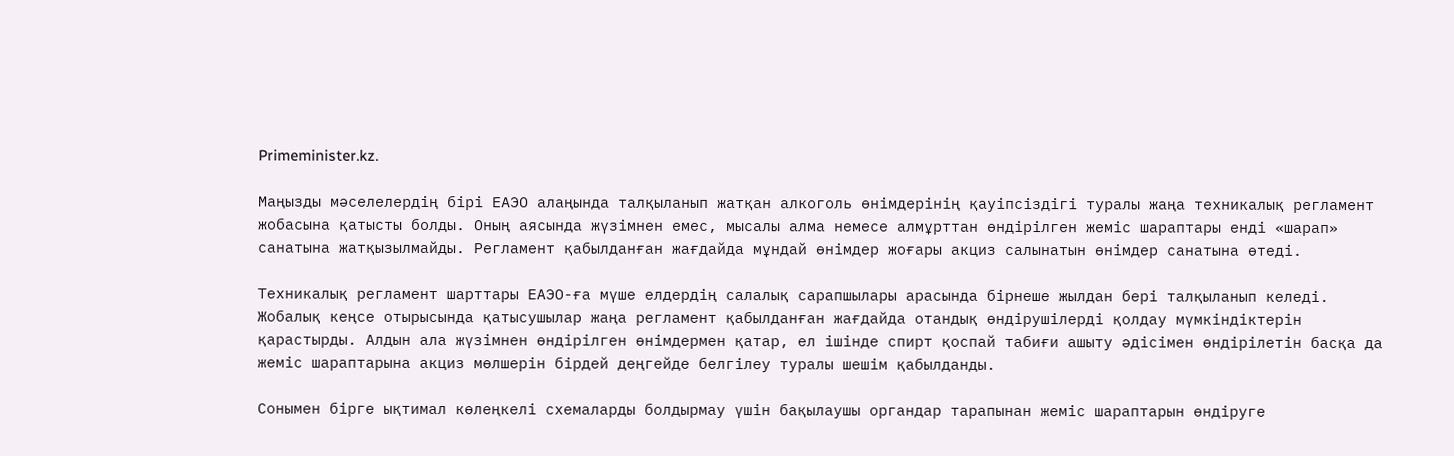Primeminister.kz.

Маңызды мәселелердің бірі ЕАЭО алаңында талқыланып жатқан алкоголь өнімдерінің қауіпсіздігі туралы жаңа техникалық регламент жобасына қатысты болды. Оның аясында жүзімнен емес, мысалы алма немесе алмұрттан өндірілген жеміс шараптары енді «шарап» санатына жатқызылмайды. Регламент қабылданған жағдайда мұндай өнімдер жоғары акциз салынатын өнімдер санатына өтеді.

Техникалық регламент шарттары ЕАЭО-ға мүше елдердің салалық сарапшылары арасында бірнеше жылдан бері талқыланып келеді. Жобалық кеңсе отырысында қатысушылар жаңа регламент қабылданған жағдайда отандық өндірушілерді қолдау мүмкіндіктерін қарастырды. Алдын ала жүзімнен өндірілген өнімдермен қатар, ел ішінде спирт қоспай табиғи ашыту әдісімен өндірілетін басқа да жеміс шараптарына акциз мөлшерін бірдей деңгейде белгілеу туралы шешім қабылданды.

Сонымен бірге ықтимал көлеңкелі схемаларды болдырмау үшін бақылаушы органдар тарапынан жеміс шараптарын өндіруге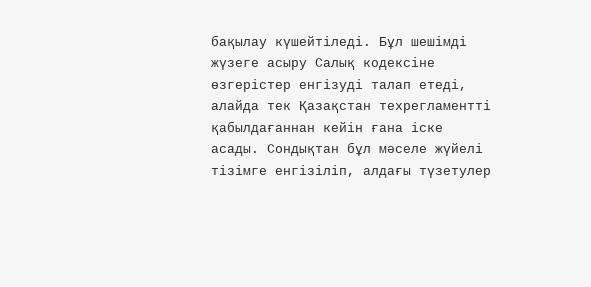бақылау күшейтіледі. Бұл шешімді жүзеге асыру Салық кодексіне өзгерістер енгізуді талап етеді, алайда тек Қазақстан техрегламентті қабылдағаннан кейін ғана іске асады. Сондықтан бұл мәселе жүйелі тізімге енгізіліп, алдағы түзетулер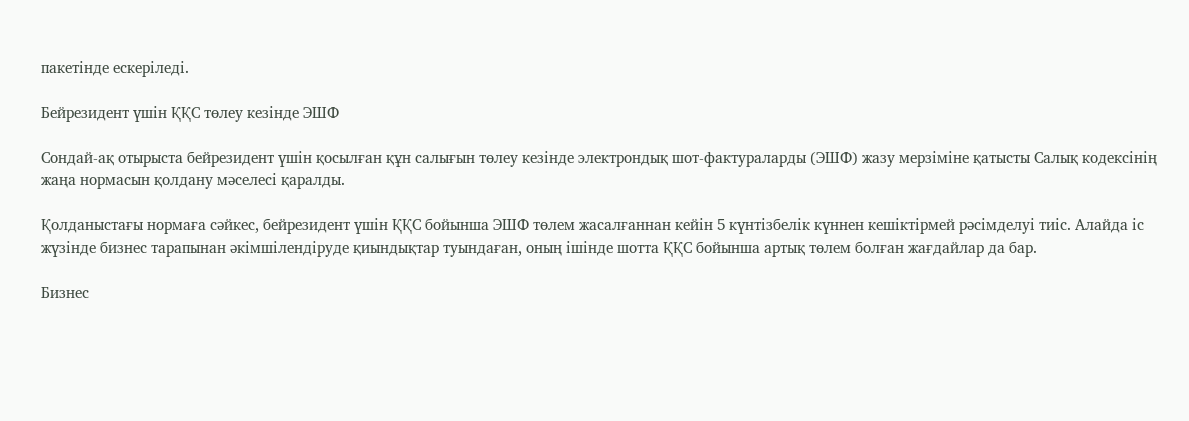пакетінде ескеріледі.

Бейрезидент үшін ҚҚС төлеу кезінде ЭШФ

Сондай-ақ отырыста бейрезидент үшін қосылған құн салығын төлеу кезінде электрондық шот-фактураларды (ЭШФ) жазу мерзіміне қатысты Салық кодексінің жаңа нормасын қолдану мәселесі қаралды.

Қолданыстағы нормаға сәйкес, бейрезидент үшін ҚҚС бойынша ЭШФ төлем жасалғаннан кейін 5 күнтізбелік күннен кешіктірмей рәсімделуі тиіс. Алайда іс жүзінде бизнес тарапынан әкімшілендіруде қиындықтар туындаған, оның ішінде шотта ҚҚС бойынша артық төлем болған жағдайлар да бар.

Бизнес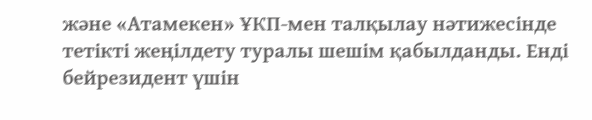және «Атамекен» ҰКП-мен талқылау нәтижесінде тетікті жеңілдету туралы шешім қабылданды. Енді бейрезидент үшін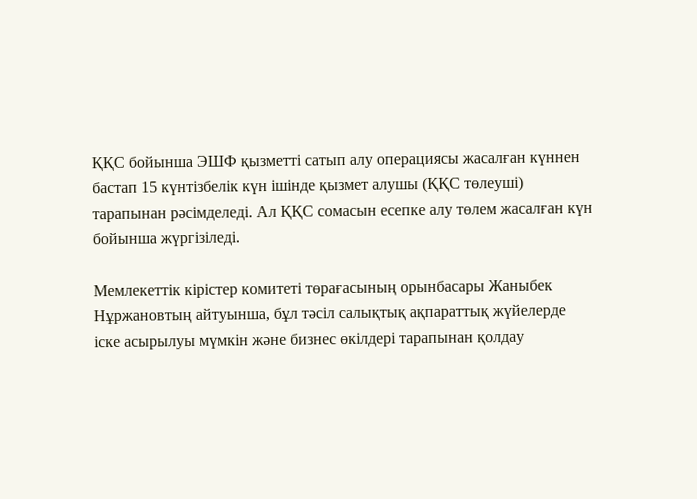ҚҚС бойынша ЭШФ қызметті сатып алу операциясы жасалған күннен бастап 15 күнтізбелік күн ішінде қызмет алушы (ҚҚС төлеуші) тарапынан рәсімделеді. Ал ҚҚС сомасын есепке алу төлем жасалған күн бойынша жүргізіледі.

Мемлекеттік кірістер комитеті төрағасының орынбасары Жаныбек Нұржановтың айтуынша, бұл тәсіл салықтық ақпараттық жүйелерде іске асырылуы мүмкін және бизнес өкілдері тарапынан қолдау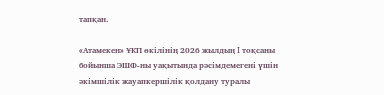тапқан.

«Атамекен» ҰКП өкілінің 2026 жылдың I тоқсаны бойынша ЭШФ-ны уақытында рәсімдемегені үшін әкімшілік жауапкершілік қолдану туралы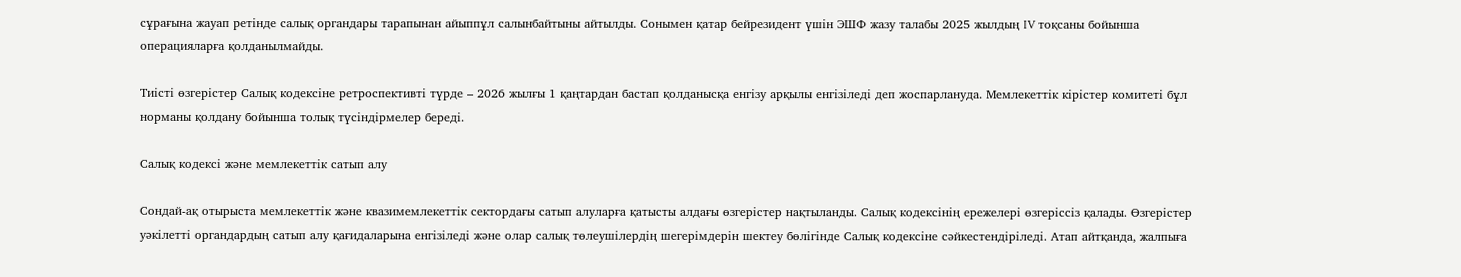сұрағына жауап ретінде салық органдары тарапынан айыппұл салынбайтыны айтылды. Сонымен қатар бейрезидент үшін ЭШФ жазу талабы 2025 жылдың IV тоқсаны бойынша операцияларға қолданылмайды.

Тиісті өзгерістер Салық кодексіне ретроспективті түрде – 2026 жылғы 1 қаңтардан бастап қолданысқа енгізу арқылы енгізіледі деп жоспарлануда. Мемлекеттік кірістер комитеті бұл норманы қолдану бойынша толық түсіндірмелер береді.

Салық кодексі және мемлекеттік сатып алу

Сондай-ақ отырыста мемлекеттік және квазимемлекеттік сектордағы сатып алуларға қатысты алдағы өзгерістер нақтыланды. Салық кодексінің ережелері өзгеріссіз қалады. Өзгерістер уәкілетті органдардың сатып алу қағидаларына енгізіледі және олар салық төлеушілердің шегерімдерін шектеу бөлігінде Салық кодексіне сәйкестендіріледі. Атап айтқанда, жалпыға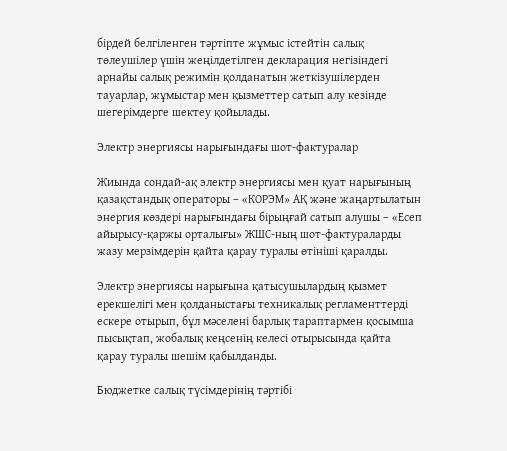бірдей белгіленген тәртіпте жұмыс істейтін салық төлеушілер үшін жеңілдетілген декларация негізіндегі арнайы салық режимін қолданатын жеткізушілерден тауарлар, жұмыстар мен қызметтер сатып алу кезінде шегерімдерге шектеу қойылады.

Электр энергиясы нарығындағы шот-фактуралар

Жиында сондай-ақ электр энергиясы мен қуат нарығының қазақстандық операторы – «КОРЭМ» АҚ және жаңартылатын энергия көздері нарығындағы бірыңғай сатып алушы – «Есеп айырысу-қаржы орталығы» ЖШС-ның шот-фактураларды жазу мерзімдерін қайта қарау туралы өтініші қаралды.

Электр энергиясы нарығына қатысушылардың қызмет ерекшелігі мен қолданыстағы техникалық регламенттерді ескере отырып, бұл мәселені барлық тараптармен қосымша пысықтап, жобалық кеңсенің келесі отырысында қайта қарау туралы шешім қабылданды.

Бюджетке салық түсімдерінің тәртібі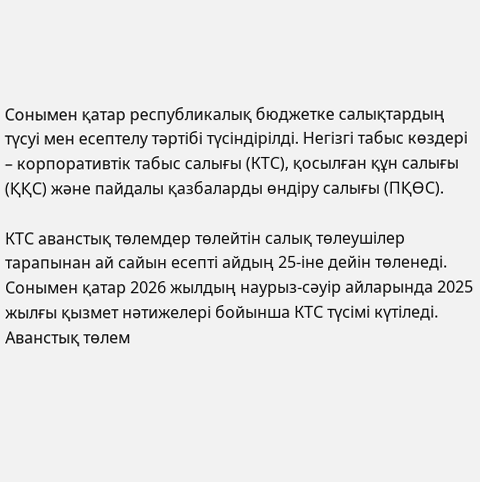Сонымен қатар республикалық бюджетке салықтардың түсуі мен есептелу тәртібі түсіндірілді. Негізгі табыс көздері – корпоративтік табыс салығы (КТС), қосылған құн салығы (ҚҚС) және пайдалы қазбаларды өндіру салығы (ПҚӨС).

КТС аванстық төлемдер төлейтін салық төлеушілер тарапынан ай сайын есепті айдың 25-іне дейін төленеді. Сонымен қатар 2026 жылдың наурыз-сәуір айларында 2025 жылғы қызмет нәтижелері бойынша КТС түсімі күтіледі. Аванстық төлем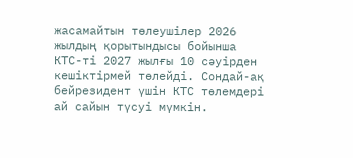жасамайтын төлеушілер 2026 жылдың қорытындысы бойынша КТС-ті 2027 жылғы 10 сәуірден кешіктірмей төлейді. Сондай-ақ бейрезидент үшін КТС төлемдері ай сайын түсуі мүмкін.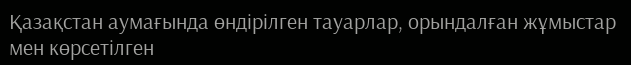Қазақстан аумағында өндірілген тауарлар, орындалған жұмыстар мен көрсетілген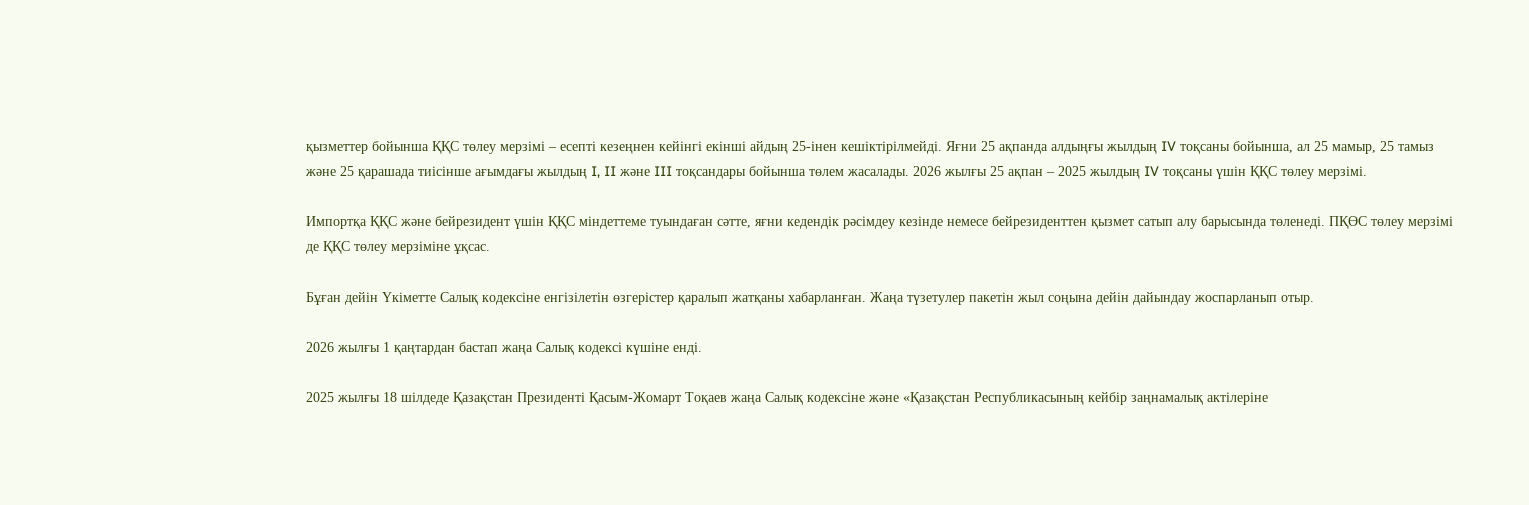қызметтер бойынша ҚҚС төлеу мерзімі – есепті кезеңнен кейінгі екінші айдың 25-інен кешіктірілмейді. Яғни 25 ақпанда алдыңғы жылдың IV тоқсаны бойынша, ал 25 мамыр, 25 тамыз және 25 қарашада тиісінше ағымдағы жылдың I, II және III тоқсандары бойынша төлем жасалады. 2026 жылғы 25 ақпан – 2025 жылдың IV тоқсаны үшін ҚҚС төлеу мерзімі.

Импортқа ҚҚС және бейрезидент үшін ҚҚС міндеттеме туындаған сәтте, яғни кедендік рәсімдеу кезінде немесе бейрезиденттен қызмет сатып алу барысында төленеді. ПҚӨС төлеу мерзімі де ҚҚС төлеу мерзіміне ұқсас.

Бұған дейін Үкіметте Салық кодексіне енгізілетін өзгерістер қаралып жатқаны хабарланған. Жаңа түзетулер пакетін жыл соңына дейін дайындау жоспарланып отыр.

2026 жылғы 1 қаңтардан бастап жаңа Салық кодексі күшіне енді.

2025 жылғы 18 шілдеде Қазақстан Президенті Қасым-Жомарт Тоқаев жаңа Салық кодексіне және «Қазақстан Республикасының кейбір заңнамалық актілеріне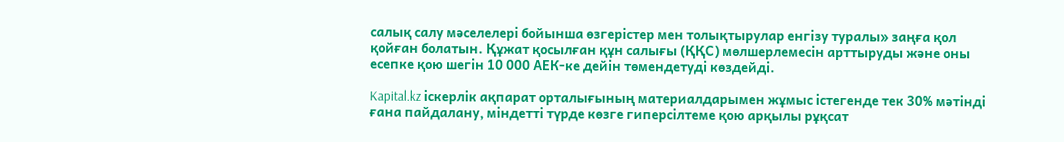салық салу мәселелері бойынша өзгерістер мен толықтырулар енгізу туралы» заңға қол қойған болатын. Құжат қосылған құн салығы (ҚҚС) мөлшерлемесін арттыруды және оны есепке қою шегін 10 000 АЕК-ке дейін төмендетуді көздейді.

Kapital.kz іскерлік ақпарат орталығының материалдарымен жұмыс істегенде тек 30% мәтінді ғана пайдалану, міндетті түрде көзге гиперсілтеме қою арқылы рұқсат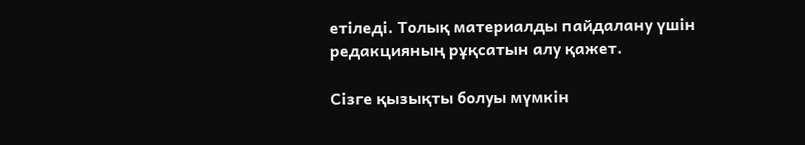етіледі. Толық материалды пайдалану үшін редакцияның рұқсатын алу қажет.

Сізге қызықты болуы мүмкін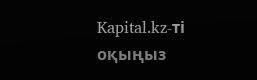Kapital.kz-ті оқыңыз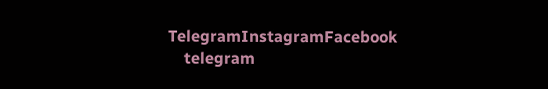TelegramInstagramFacebook
    telegram